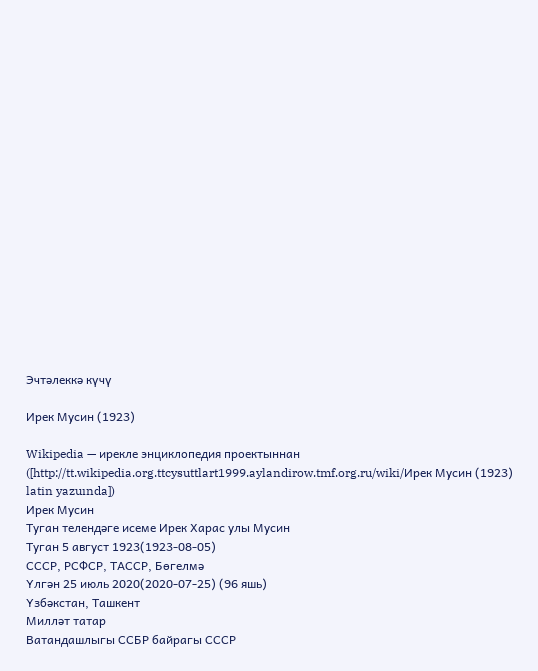Эчтәлеккә күчү

Ирек Мусин (1923)

Wikipedia — ирекле энциклопедия проектыннан ([http://tt.wikipedia.org.ttcysuttlart1999.aylandirow.tmf.org.ru/wiki/Ирек Мусин (1923) latin yazuında])
Ирек Мусин
Туган телендәге исеме Ирек Харас улы Мусин
Туган 5 август 1923(1923-08-05)
СССР, РСФСР, ТАССР, Бөгелмә
Үлгән 25 июль 2020(2020-07-25) (96 яшь)
Үзбәкстан, Ташкент
Милләт татар
Ватандашлыгы ССБР байрагы СССР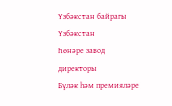Үзбәкстан байрагы Үзбәкстан
Һөнәре завод директоры
Бүләк һәм премияләре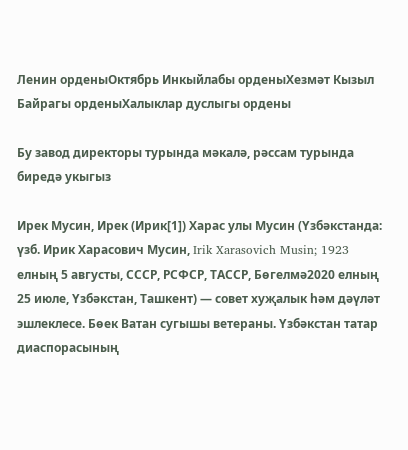Ленин орденыОктябрь Инкыйлабы орденыХезмәт Кызыл Байрагы орденыХалыклар дуслыгы ордены

Бу завод директоры турында мәкалә, рәссам турында биредә укыгыз

Ирек Мусин, Ирек (Ирик[1]) Харас улы Мусин (Үзбәкстанда: үзб. Ирик Харасович Мусин, Irik Xarasovich Musin; 1923 елның 5 августы, СССР, РСФСР, ТАССР, Бөгелмә2020 елның 25 июле, Үзбәкстан, Ташкент) ― совет хуҗалык һәм дәүләт эшлеклесе. Бөек Ватан сугышы ветераны. Үзбәкстан татар диаспорасының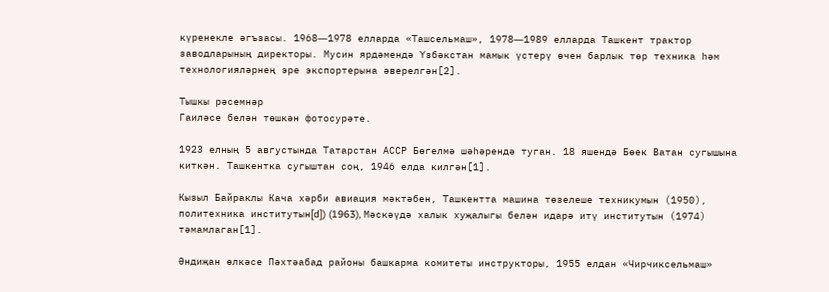күренекле әгъзасы. 1968―1978 елларда «Ташсельмаш», 1978―1989 елларда Ташкент трактор заводларының директоры. Мусин ярдәмендә Үзбәкстан мамык үстерү өчен барлык төр техника һәм технологияләрнең эре экспортерына әверелгән[2].

Тышкы рәсемнәр
Гаиләсе белән төшкән фотосурәте.

1923 елның 5 августында Татарстан АССР Бөгелмә шәһәрендә туган. 18 яшендә Бөек Ватан сугышына киткән. Ташкентка сугыштан соң, 1946 елда килгән[1].

Кызыл Байраклы Кача хәрби авиация мәктәбен, Ташкентта машина төзелеше техникумын (1950), политехника институтын[d]) (1963), Мәскәүдә халык хуҗалыгы белән идарә итү институтын (1974) тәмамлаган[1].

Әндиҗан өлкәсе Пәхтәабад районы башкарма комитеты инструкторы, 1955 елдан «Чирчиксельмаш»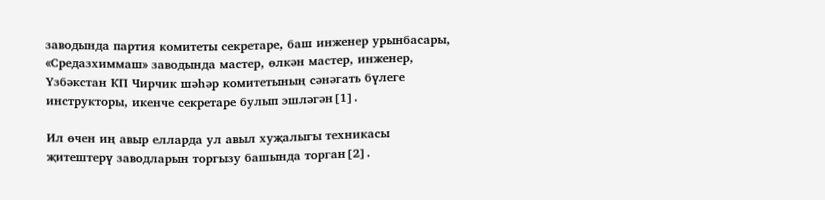заводында партия комитеты секретаре, баш инженер урынбасары, «Средазхиммаш» заводында мастер, өлкән мастер, инженер, Үзбәкстан КП Чирчик шәһәр комитетының сәнәгать бүлеге инструкторы, икенче секретаре булып эшләгән[1].

Ил өчен иң авыр елларда ул авыл хуҗалыгы техникасы җитештерү заводларын торгызу башында торган[2].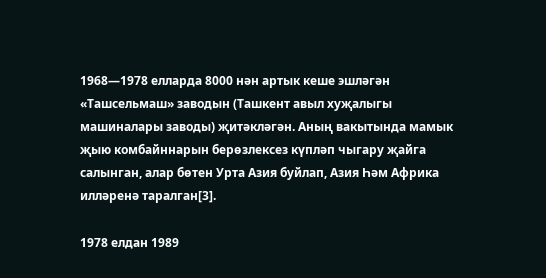1968―1978 елларда 8000 нән артык кеше эшләгән «Ташсельмаш» заводын (Ташкент авыл хуҗалыгы машиналары заводы) җитәкләгән. Аның вакытында мамык җыю комбайннарын берөзлексез күпләп чыгару җайга салынган, алар бөтен Урта Азия буйлап, Азия Һәм Африка илләренә таралган[3].

1978 елдан 1989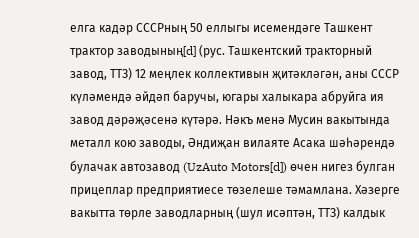елга кадәр СССРның 50 еллыгы исемендәге Ташкент трактор заводының[d] (рус. Ташкентский тракторный завод, ТТЗ) 12 меңлек коллективын җитәкләгән, аны СССР күләмендә әйдәп баручы, югары халыкара абруйга ия завод дәрәҗәсенә күтәрә. Нәкъ менә Мусин вакытында металл кою заводы, Әндиҗан вилаяте Асака шәһәрендә булачак автозавод (UzAuto Motors[d]) өчен нигез булган прицеплар предприятиесе төзелеше тәмамлана. Хәзерге вакытта төрле заводларның (шул исәптән, ТТЗ) калдык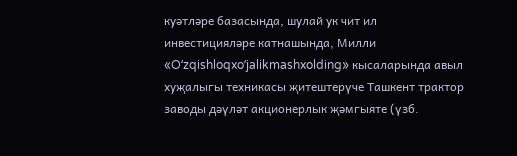куәтләре базасында, шулай ук чит ил инвестицияләре катнашында, Милли «Oʻzqishloqxoʻjalikmashxolding» кысаларында авыл хуҗалыгы техникасы җитештерүче Ташкент трактор заводы дәүләт акционерлык җәмгыяте (үзб.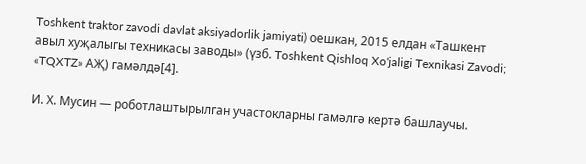Toshkent traktor zavodi davlat aksiyadorlik jamiyati) оешкан, 2015 елдан «Ташкент авыл хуҗалыгы техникасы заводы» (үзб. Toshkent Qishloq Xo'jaligi Texnikasi Zavodi; «TQXTZ» АҖ) гамәлдә[4].

И. Х. Мусин ― роботлаштырылган участокларны гамәлгә кертә башлаучы.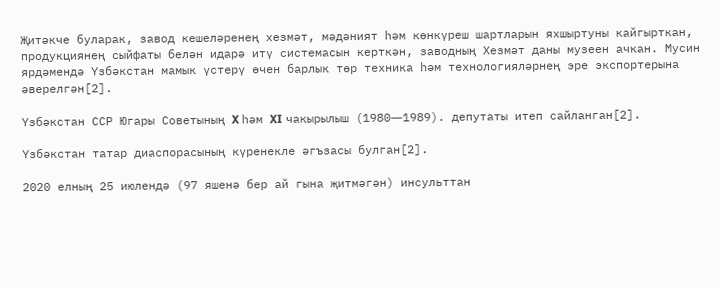Җитәкче буларак, завод кешеләренең хезмәт, мәдәният һәм көнкүреш шартларын яхшыртуны кайгырткан, продукциянең сыйфаты белән идарә итү системасын керткән, заводның Хезмәт даны музеен ачкан. Мусин ярдәмендә Үзбәкстан мамык үстерү өчен барлык төр техника һәм технологияләрнең эре экспортерына әверелгән[2].

Үзбәкстан ССР Югары Советының X һәм XI чакырылыш (1980―1989). депутаты итеп сайланган[2].

Үзбәкстан татар диаспорасының күренекле әгъзасы булган[2].

2020 елның 25 июлендә (97 яшенә бер ай гына җитмәгән) инсульттан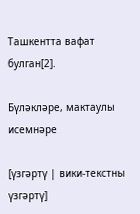Ташкентта вафат булган[2].

Бүләкләре, мактаулы исемнәре

[үзгәртү | вики-текстны үзгәртү]